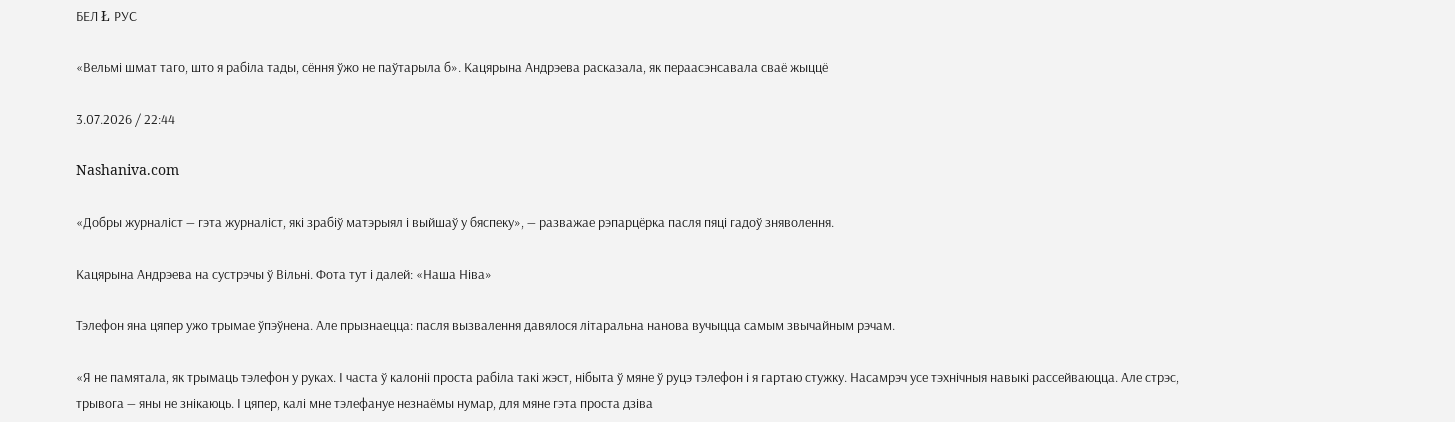БЕЛ Ł РУС

«Вельмі шмат таго, што я рабіла тады, сёння ўжо не паўтарыла б». Кацярына Андрэева расказала, як пераасэнсавала сваё жыццё

3.07.2026 / 22:44

Nashaniva.com

«Добры журналіст — гэта журналіст, які зрабіў матэрыял і выйшаў у бяспеку», — разважае рэпарцёрка пасля пяці гадоў зняволення.

Кацярына Андрэева на сустрэчы ў Вільні. Фота тут і далей: «Наша Ніва»

Тэлефон яна цяпер ужо трымае ўпэўнена. Але прызнаецца: пасля вызвалення давялося літаральна нанова вучыцца самым звычайным рэчам.

«Я не памятала, як трымаць тэлефон у руках. І часта ў калоніі проста рабіла такі жэст, нібыта ў мяне ў руцэ тэлефон і я гартаю стужку. Насамрэч усе тэхнічныя навыкі рассейваюцца. Але стрэс, трывога — яны не знікаюць. І цяпер, калі мне тэлефануе незнаёмы нумар, для мяне гэта проста дзіва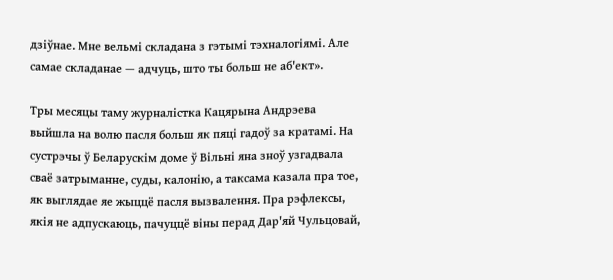дзіўнае. Мне вельмі складана з гэтымі тэхналогіямі. Але самае складанае — адчуць, што ты больш не аб'ект».

Тры месяцы таму журналістка Кацярына Андрэева выйшла на волю пасля больш як пяці гадоў за кратамі. На сустрэчы ў Беларускім доме ў Вільні яна зноў узгадвала сваё затрыманне, суды, калонію, а таксама казала пра тое, як выглядае яе жыццё пасля вызвалення. Пра рэфлексы, якія не адпускаюць, пачуццё віны перад Дар'яй Чульцовай,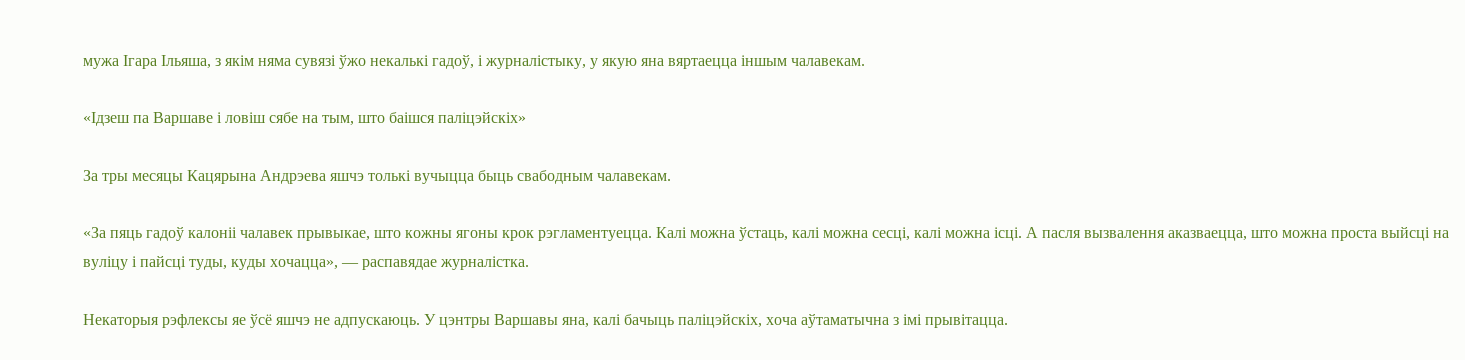мужа Ігара Ільяша, з якім няма сувязі ўжо некалькі гадоў, і журналістыку, у якую яна вяртаецца іншым чалавекам.

«Ідзеш па Варшаве і ловіш сябе на тым, што баішся паліцэйскіх»

За тры месяцы Кацярына Андрэева яшчэ толькі вучыцца быць свабодным чалавекам.

«За пяць гадоў калоніі чалавек прывыкае, што кожны ягоны крок рэгламентуецца. Калі можна ўстаць, калі можна сесці, калі можна ісці. А пасля вызвалення аказваецца, што можна проста выйсці на вуліцу і пайсці туды, куды хочацца», — распавядае журналістка.

Некаторыя рэфлексы яе ўсё яшчэ не адпускаюць. У цэнтры Варшавы яна, калі бачыць паліцэйскіх, хоча аўтаматычна з імі прывітацца.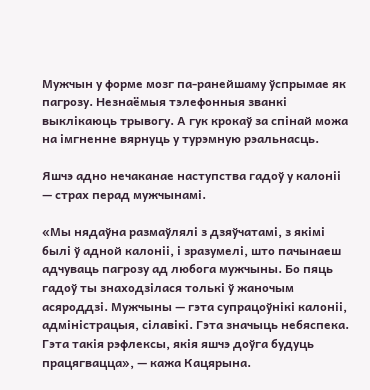Мужчын у форме мозг па-ранейшаму ўспрымае як пагрозу. Незнаёмыя тэлефонныя званкі выклікаюць трывогу. А гук крокаў за спінай можа на імгненне вярнуць у турэмную рэальнасць.

Яшчэ адно нечаканае наступства гадоў у калоніі — страх перад мужчынамі.

«Мы нядаўна размаўлялі з дзяўчатамі, з якімі былі ў адной калоніі, і зразумелі, што пачынаеш адчуваць пагрозу ад любога мужчыны. Бо пяць гадоў ты знаходзілася толькі ў жаночым асяроддзі. Мужчыны — гэта супрацоўнікі калоніі, адміністрацыя, сілавікі. Гэта значыць небяспека. Гэта такія рэфлексы, якія яшчэ доўга будуць працягвацца», — кажа Кацярына.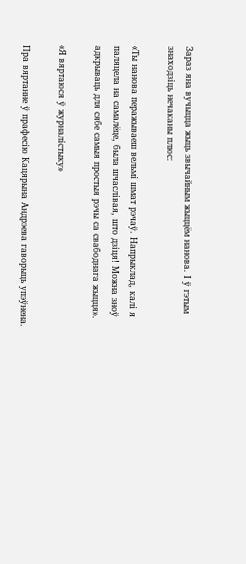Зараз яна вучыцца жыць звычайным жыццём нанова. І ў гэтым знаходзіць нечаканы плюс:

«Ты нанова перажываеш вельмі шмат рэчаў. Напрыклад, калі я паляцела на самалёце, была шчаслівая, што дзіця! Можна зноў адкрываць для сябе самыя простыя рэчы са свабоднага жыцця».

«Я вяртаюся ў журналістыку»

Пра вяртанне ў прафесію Кацярына Андрэева гаворыць упэўнена.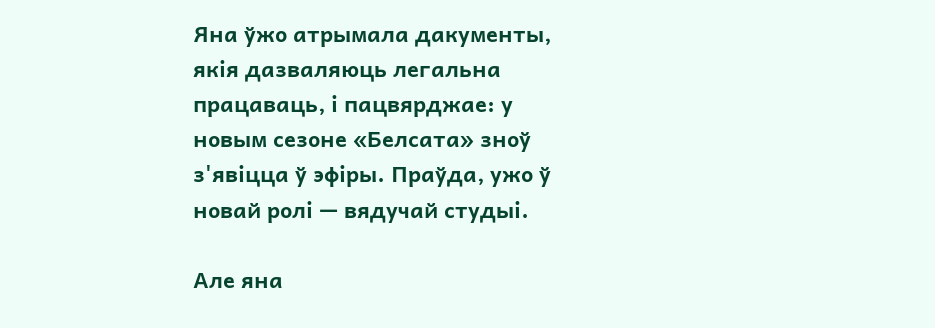Яна ўжо атрымала дакументы, якія дазваляюць легальна працаваць, і пацвярджае: у новым сезоне «Белсата» зноў з'явіцца ў эфіры. Праўда, ужо ў новай ролі — вядучай студыі.

Але яна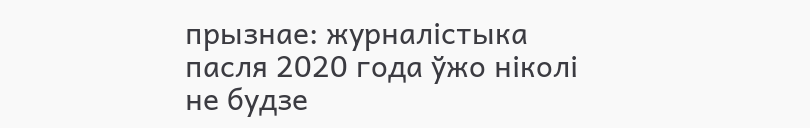прызнае: журналістыка пасля 2020 года ўжо ніколі не будзе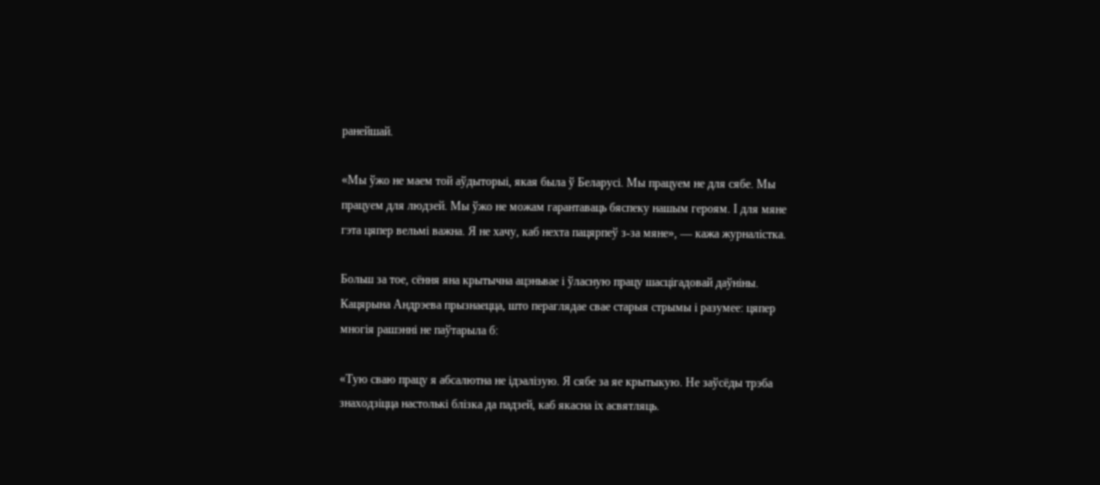ранейшай.

«Мы ўжо не маем той аўдыторыі, якая была ў Беларусі. Мы працуем не для сябе. Мы працуем для людзей. Мы ўжо не можам гарантаваць бяспеку нашым героям. І для мяне гэта цяпер вельмі важна. Я не хачу, каб нехта пацярпеў з-за мяне», — кажа журналістка.

Больш за тое, сёння яна крытычна ацэньвае і ўласную працу шасцігадовай даўніны. Кацярына Андрэева прызнаецца, што пераглядае свае старыя стрымы і разумее: цяпер многія рашэнні не паўтарыла б:

«Тую сваю працу я абсалютна не ідэалізую. Я сябе за яе крытыкую. Не заўсёды трэба знаходзіцца настолькі блізка да падзей, каб якасна іх асвятляць.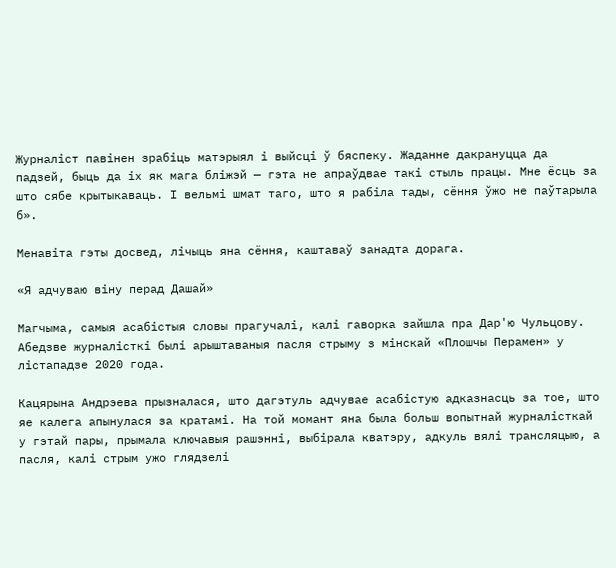Журналіст павінен зрабіць матэрыял і выйсці ў бяспеку. Жаданне дакрануцца да падзей, быць да іх як мага бліжэй — гэта не апраўдвае такі стыль працы. Мне ёсць за што сябе крытыкаваць. І вельмі шмат таго, што я рабіла тады, сёння ўжо не паўтарыла б».

Менавіта гэты досвед, лічыць яна сёння, каштаваў занадта дорага.

«Я адчуваю віну перад Дашай»

Магчыма, самыя асабістыя словы прагучалі, калі гаворка зайшла пра Дар'ю Чульцову. Абедзве журналісткі былі арыштаваныя пасля стрыму з мінскай «Плошчы Перамен» у лістападзе 2020 года.

Кацярына Андрэева прызналася, што дагэтуль адчувае асабістую адказнасць за тое, што яе калега апынулася за кратамі. На той момант яна была больш вопытнай журналісткай у гэтай пары, прымала ключавыя рашэнні, выбірала кватэру, адкуль вялі трансляцыю, а пасля, калі стрым ужо глядзелі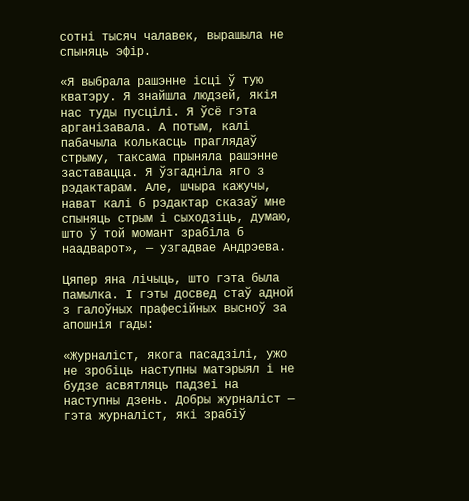сотні тысяч чалавек, вырашыла не спыняць эфір.

«Я выбрала рашэнне ісці ў тую кватэру. Я знайшла людзей, якія нас туды пусцілі. Я ўсё гэта арганізавала. А потым, калі пабачыла колькасць праглядаў стрыму, таксама прыняла рашэнне заставацца. Я ўзгадніла яго з рэдактарам. Але, шчыра кажучы, нават калі б рэдактар сказаў мне спыняць стрым і сыходзіць, думаю, што ў той момант зрабіла б наадварот», — узгадвае Андрэева.

Цяпер яна лічыць, што гэта была памылка. І гэты досвед стаў адной з галоўных прафесійных высноў за апошнія гады:

«Журналіст, якога пасадзілі, ужо не зробіць наступны матэрыял і не будзе асвятляць падзеі на наступны дзень. Добры журналіст — гэта журналіст, які зрабіў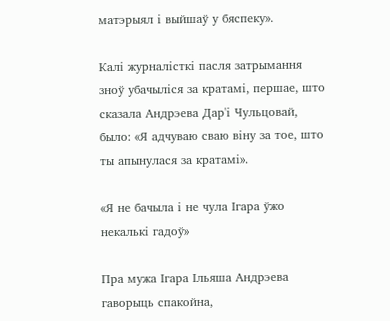матэрыял і выйшаў у бяспеку».

Калі журналісткі пасля затрымання зноў убачыліся за кратамі, першае, што сказала Андрэева Дар'і Чульцовай, было: «Я адчуваю сваю віну за тое, што ты апынулася за кратамі».

«Я не бачыла і не чула Ігара ўжо некалькі гадоў»

Пра мужа Ігара Ільяша Андрэева гаворыць спакойна,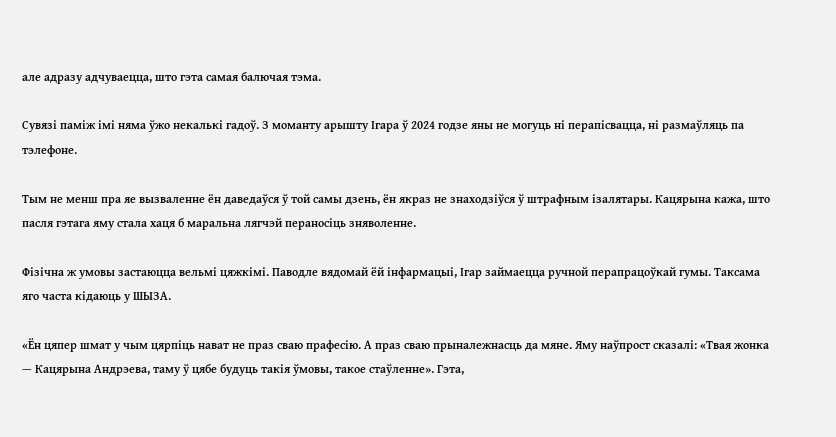але адразу адчуваецца, што гэта самая балючая тэма.

Сувязі паміж імі няма ўжо некалькі гадоў. З моманту арышту Ігара ў 2024 годзе яны не могуць ні перапісвацца, ні размаўляць па тэлефоне.

Тым не менш пра яе вызваленне ён даведаўся ў той самы дзень, ён якраз не знаходзіўся ў штрафным ізалятары. Кацярына кажа, што пасля гэтага яму стала хаця б маральна лягчэй пераносіць зняволенне.

Фізічна ж умовы застаюцца вельмі цяжкімі. Паводле вядомай ёй інфармацыі, Ігар займаецца ручной перапрацоўкай гумы. Таксама яго часта кідаюць у ШЫЗА.

«Ён цяпер шмат у чым цярпіць нават не праз сваю прафесію. А праз сваю прыналежнасць да мяне. Яму наўпрост сказалі: «Твая жонка — Кацярына Андрэева, таму ў цябе будуць такія ўмовы, такое стаўленне». Гэта,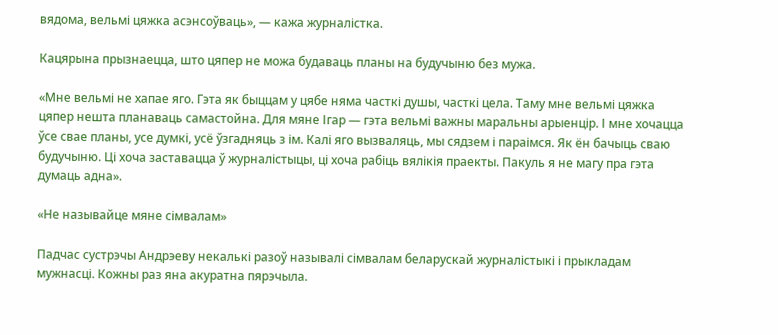вядома, вельмі цяжка асэнсоўваць», — кажа журналістка.

Кацярына прызнаецца, што цяпер не можа будаваць планы на будучыню без мужа.

«Мне вельмі не хапае яго. Гэта як быццам у цябе няма часткі душы, часткі цела. Таму мне вельмі цяжка цяпер нешта планаваць самастойна. Для мяне Ігар — гэта вельмі важны маральны арыенцір. І мне хочацца ўсе свае планы, усе думкі, усё ўзгадняць з ім. Калі яго вызваляць, мы сядзем і параімся. Як ён бачыць сваю будучыню. Ці хоча заставацца ў журналістыцы, ці хоча рабіць вялікія праекты. Пакуль я не магу пра гэта думаць адна».

«Не называйце мяне сімвалам»

Падчас сустрэчы Андрэеву некалькі разоў называлі сімвалам беларускай журналістыкі і прыкладам мужнасці. Кожны раз яна акуратна пярэчыла.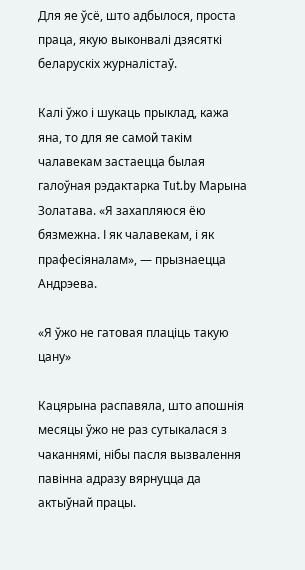Для яе ўсё, што адбылося, проста праца, якую выконвалі дзясяткі беларускіх журналістаў.

Калі ўжо і шукаць прыклад, кажа яна, то для яе самой такім чалавекам застаецца былая галоўная рэдактарка Tut.by Марына Золатава. «Я захапляюся ёю бязмежна. І як чалавекам, і як прафесіяналам», — прызнаецца Андрэева.

«Я ўжо не гатовая плаціць такую цану»

Кацярына распавяла, што апошнія месяцы ўжо не раз сутыкалася з чаканнямі, нібы пасля вызвалення павінна адразу вярнуцца да актыўнай працы.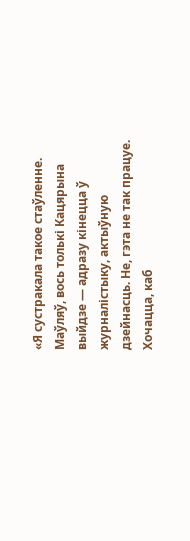«Я сустракала такое стаўленне. Маўляў, вось толькі Кацярына выйдзе — адразу кінецца ў журналістыку, актыўную дзейнасць. Не, гэта не так працуе. Хочацца, каб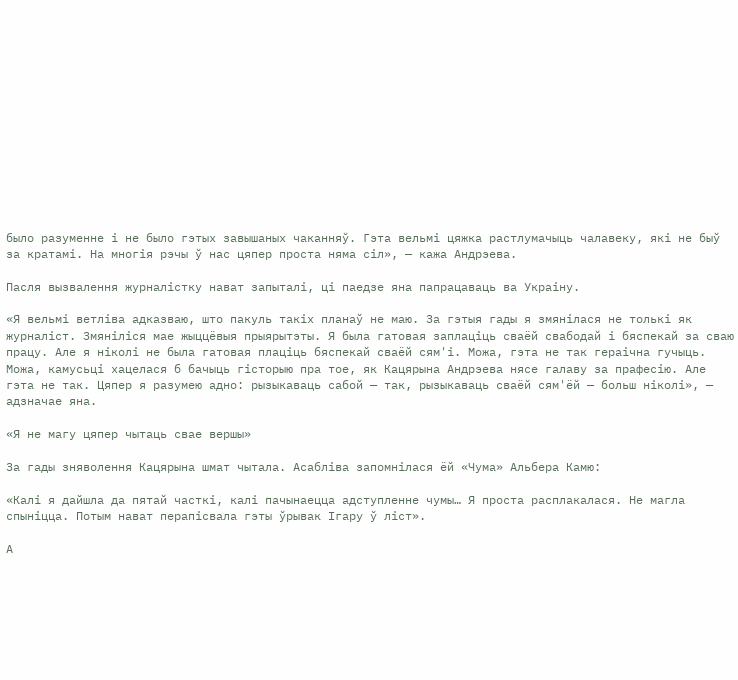было разуменне і не было гэтых завышаных чаканняў. Гэта вельмі цяжка растлумачыць чалавеку, які не быў за кратамі. На многія рэчы ў нас цяпер проста няма сіл», — кажа Андрэева.

Пасля вызвалення журналістку нават запыталі, ці паедзе яна папрацаваць ва Украіну.

«Я вельмі ветліва адказваю, што пакуль такіх планаў не маю. За гэтыя гады я змянілася не толькі як журналіст. Змяніліся мае жыццёвыя прыярытэты. Я была гатовая заплаціць сваёй свабодай і бяспекай за сваю працу. Але я ніколі не была гатовая плаціць бяспекай сваёй сям'і. Можа, гэта не так гераічна гучыць. Можа, камусьці хацелася б бачыць гісторыю пра тое, як Кацярына Андрэева нясе галаву за прафесію. Але гэта не так. Цяпер я разумею адно: рызыкаваць сабой — так, рызыкаваць сваёй сям'ёй — больш ніколі», — адзначае яна.

«Я не магу цяпер чытаць свае вершы»

За гады зняволення Кацярына шмат чытала. Асабліва запомнілася ёй «Чума» Альбера Камю:

«Калі я дайшла да пятай часткі, калі пачынаецца адступленне чумы… Я проста расплакалася. Не магла спыніцца. Потым нават перапісвала гэты ўрывак Ігару ў ліст».

А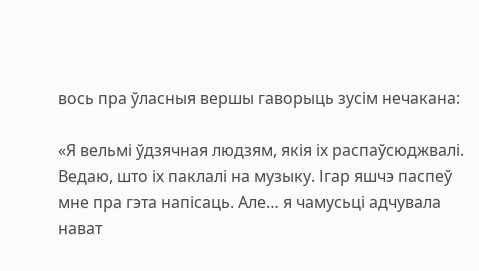вось пра ўласныя вершы гаворыць зусім нечакана:

«Я вельмі ўдзячная людзям, якія іх распаўсюджвалі. Ведаю, што іх паклалі на музыку. Ігар яшчэ паспеў мне пра гэта напісаць. Але… я чамусьці адчувала нават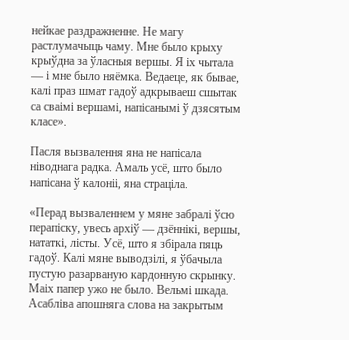нейкае раздражненне. Не магу растлумачыць чаму. Мне было крыху крыўдна за ўласныя вершы. Я іх чытала — і мне было няёмка. Ведаеце, як бывае, калі праз шмат гадоў адкрываеш сшытак са сваімі вершамі, напісанымі ў дзясятым класе».

Пасля вызвалення яна не напісала ніводнага радка. Амаль усё, што было напісана ў калоніі, яна страціла.

«Перад вызваленнем у мяне забралі ўсю перапіску, увесь архіў — дзённікі, вершы, нататкі, лісты. Усё, што я збірала пяць гадоў. Калі мяне выводзілі, я ўбачыла пустую разарваную кардонную скрынку. Маіх папер ужо не было. Вельмі шкада. Асабліва апошняга слова на закрытым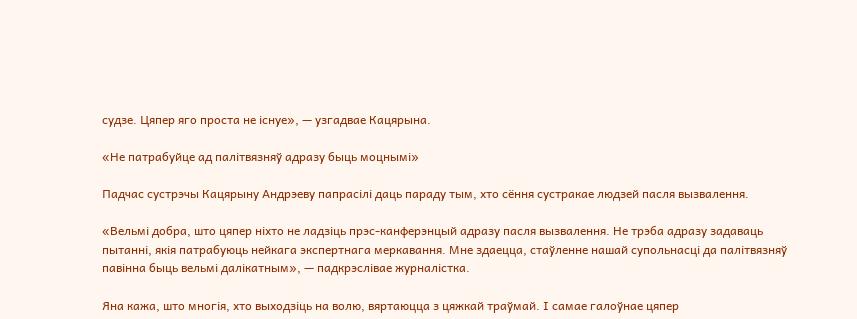судзе. Цяпер яго проста не існуе», — узгадвае Кацярына.

«Не патрабуйце ад палітвязняў адразу быць моцнымі»

Падчас сустрэчы Кацярыну Андрэеву папрасілі даць параду тым, хто сёння сустракае людзей пасля вызвалення.

«Вельмі добра, што цяпер ніхто не ладзіць прэс-канферэнцый адразу пасля вызвалення. Не трэба адразу задаваць пытанні, якія патрабуюць нейкага экспертнага меркавання. Мне здаецца, стаўленне нашай супольнасці да палітвязняў павінна быць вельмі далікатным», — падкрэслівае журналістка.

Яна кажа, што многія, хто выходзіць на волю, вяртаюцца з цяжкай траўмай. І самае галоўнае цяпер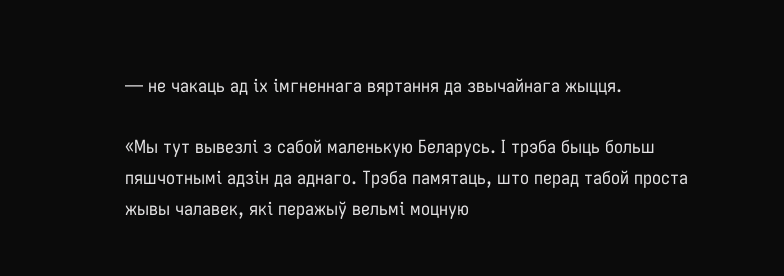— не чакаць ад іх імгненнага вяртання да звычайнага жыцця.

«Мы тут вывезлі з сабой маленькую Беларусь. І трэба быць больш пяшчотнымі адзін да аднаго. Трэба памятаць, што перад табой проста жывы чалавек, які перажыў вельмі моцную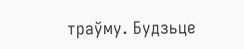траўму. Будзьце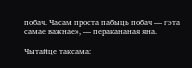побач. Часам проста пабыць побач — гэта самае важнае», — перакананая яна.

Чытайце таксама: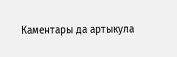Каментары да артыкула